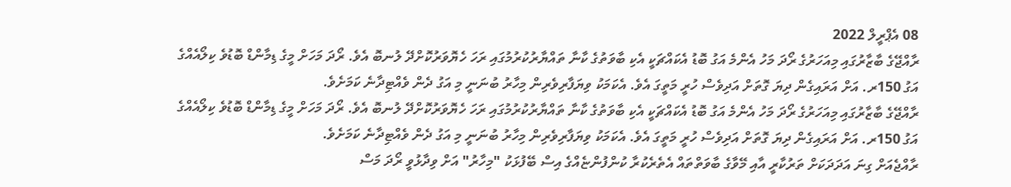08 އެޕްރީލް 2022
ރާއްޖޭގެ ބާޒާރުގައި މިއަހަރުގެ ރޯދަ މަހު އެންމެ އަގު ބޮޑު އެކައްޗަކީ އެކި ބާވަތުގެ ކާނާ ތައްޔާރުކުރުމުގައި ރަހަ ހެޔޮވަރުކޮށްދޭ ލުނބޮ އެވެ. ރޯދަ މަހަށް މީގެ ޑިމާންޑް ބޮޑުވެ ކިލޯއެއްގެ އަގު 150ރ. އަށް އަރައިގެން ދިޔަ ގޮތަށް އަދިވެސް ހުރީ މަތީގަ އެވެ. އެކަމަކު ވިޔަފާރިވެރިން މިހާރު ބުނަނީ މި އަގު ދެން ވެއްޓިދާނެ ކަމަށެވެ.
ރާއްޖޭގެ ބާޒާރުގައި މިއަހަރުގެ ރޯދަ މަހު އެންމެ އަގު ބޮޑު އެކައްޗަކީ އެކި ބާވަތުގެ ކާނާ ތައްޔާރުކުރުމުގައި ރަހަ ހެޔޮވަރުކޮށްދޭ ލުނބޮ އެވެ. ރޯދަ މަހަށް މީގެ ޑިމާންޑް ބޮޑުވެ ކިލޯއެއްގެ އަގު 150ރ. އަށް އަރައިގެން ދިޔަ ގޮތަށް އަދިވެސް ހުރީ މަތީގަ އެވެ. އެކަމަކު ވިޔަފާރިވެރިން މިހާރު ބުނަނީ މި އަގު ދެން ވެއްޓިދާނެ ކަމަށެވެ.
ރާއްޖެއަށް ގިނަ އަދަދަކަށް ތަރުކާރީ އާއި މޭވާގެ ބާވަތްތައް އެތެރެކުރާ ކުންފުންޏެއްގެ އިސް ބޭފުޅަކު "މިހާރު" އަށް ވިދާޅުވީ ރޯދަ މަސް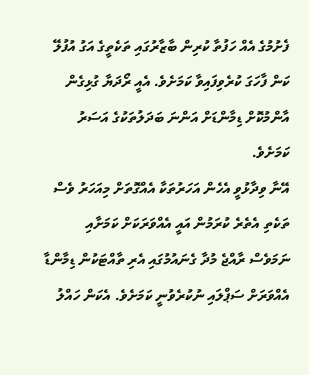ފެށުމުގެ އެއް ހަފުތާ ކުރިން ބާޒާރުގައި ތަކެތީގެ އަގު އުފުލޭ ކަން ފާހަގަ ކުރެވިފައިވާ ކަމަށެވެ. އެއީ ރޯދަޔާ ގުޅިގެން އާންމުކޮށް ޑިމާންޑަށް އަންނަ ބަދަލުތަކުގެ އަސަރު ކަމަށެވެ.
އޭނާ ވިދާޅުވީ އެހެން އަހަރުތަކާ އެއްގޮތަށް މިއަހަރު ވެސް ތަކެތި އެތެރެ ކުރަމުން އައީ އެއްވަރަކަށް ކަމަށާއި ނަމަވެސް ރާއްޖެ މުދާ ގެނައުމުގައި އެރި ތާއްޓަކުން ޑިމާންޑާ އެއްވަރަށް ސަޕްލައި ނުކުރެވުނީ ކަމަށެވެ. އެކަން ހައްލު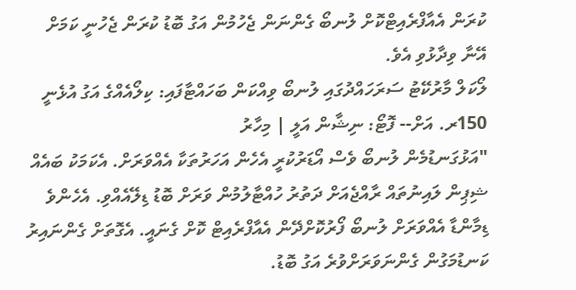ކުރަން އެއާފްރެއިޓްކޮށް ލުނބޯ ގެންނަން ޖެހުމުން އަގު ބޮޑު ކުރަން ޖެހުނީ ކަމަށް އޭނާ ވިދާޅުވި އެވެ.
ލޯކަލް މާރުކޭޓު ސަރަހައްދުގައި ލުނބޯ ވިއްކަން ބަހައްޓާފައި: ކިލޯއެއްގެ އަގު އުޅެނީ 150ރ. އަށް-- ފޮޓޯ: ނިޝާން އަލީ | މިހާރު
"އަޅުގަނޑުމެން ލުނބޯ ވެސް އޯޑަރުކުރީ އެހެން އަހަރުތަކާ އެއްވަރަށް. އެކަމަކު ބައެއް ޝިޕިން ލައިނުތައް ރާއްޖެއަށް ދަތުރު ހުއްޓާލުމުން ވަރަށް ބޮޑު ޑިލޭއެއްވި. އެހެންވެ ޑިމާންޑާ އެއްވަރަށް ލުނބޯ ފޯރުކޮށްދޭން އެއާފްރެއިޓް ކޮށް ގެނައީ. އެގޮތަށް ގެންނައިރު ކަނޑުމަގުން ގެންނަވަރަށްވުރެ އަގު ބޮޑު.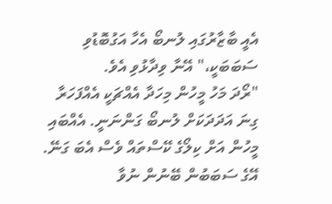އެއީ ބާޒާރުގައި ލުނބޯ އެހާ އަގުބޮޑުވި ސަބަބަކީ،" އޭނާ ވިދާޅުވި އެވެ.
"ރޯދަ މަހު މީހުން މިހަދާ އެއްޗަކީ އެއްފަހަރާ ގިނަ އަދަދަކަށް ލުނބޯ ގަންނަނީ. އެއްބައި މީހުން އަށް ކިލޯގެ ކޭސްތައް ވެސް އެބަ ގަނޭ. އޭގެ ސަބަބުން ބޭނުން ނުވާ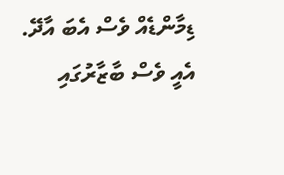ޑިމާންޑެއް ވެސް އެބަ އާދޭ. އެއީ ވެސް ބާޒާރުގައި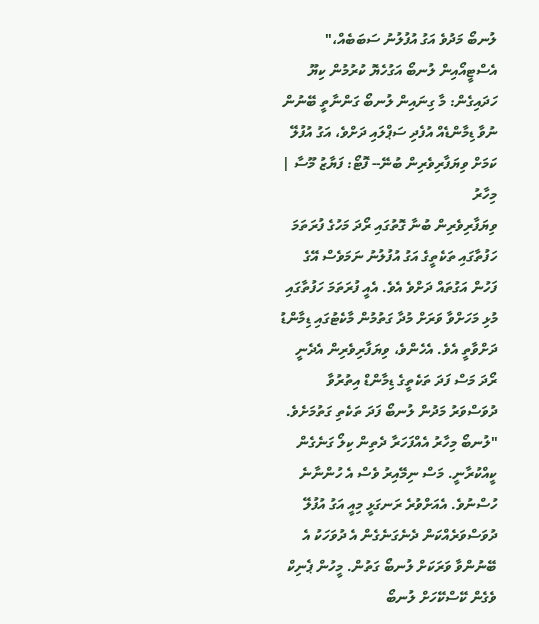ލުނބޯ މަދުވެ އަގު އުފުލުނު ސަބަބެއް،"
އެސްޓީއޯއިން ލުނބޯ އަގުހެޔޮ ކުރުމުން ކިޔޫ ހަދައިގެން: މާ ގިނައިން ލުނބޯ ގަންނާތީ ބޭނުން ނުވާ ޑިމާންޑެއް އުފެދި ސަޕްލައި ދަށްވެ، އަގު އުފުލޭ ކަމަށް ވިޔަފާރިވެރިން ބުނޭ-- ފޮޓޯ: ފަޔާޒު މޫސާ | މިހާރު
ވިޔަފާރިވެރިން ބުނާ ގޮތުގައި ރޯދަ މަހުގެ ފުރަތަމަ ހަފުތާގައި ތަކެތީގެ އަގު އުފުލުނު ނަމަވެސް އޭގެ ފަހުން އަގުތައް ދަށްވެ އެވެ. އެއީ ފުރަތަމަ ހަފުތާގައި މުޅި މަހަށްވާ ވަރަށް މުދާ ގަތުމުން މާކެޓުގައި ޑިމާންޑު ދަށްވާތީ އެވެ. އެހެންވެ، ވިޔަފާރިވެރިން އެދެނީ ރޯދަ މަސް ފަދަ ތަކެތީގެ ޑިމާންޑް އިތުރުވާ ދުވަސްވަރު މަދުން ލުނބޯ ފަދަ ތަކެތި ގަތުމަށެވެ.
"ލުނބޯ މިހާރު އެއްފަހަރާ ދެތިން ކިލޯ ގަނެގެން ކީއްކުރާނީ. މަސް ނިމޭއިރު ވެސް އެ ހުންނާނެ ހުސްނުވެ. އެއަށްވުރެ ރަނގަޅީ މިއީ އަގު އުފުލޭ ދުވަސްވަރެއްކަން ދެނެގަނެގެން އެ ދުވަހަކު އެ ބޭނުންވާ ވަރަކަށް ލުނބޯ ގަތުން. މީހުން ޕެނިކް ވެގެން ކޭސްކޭހަށް ލުނބޯ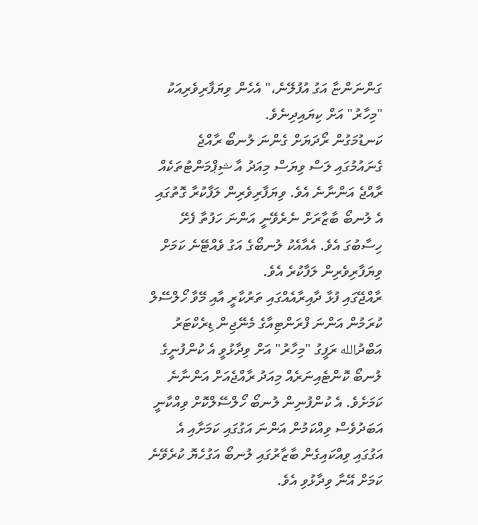ގަންނަންޏާ އަގު އުފުލޭނެ،" އެހެން ވިޔަފާރިވެރިއަކު "މިހާރު" އަށް ކިޔައިދިނެވެ.
ކަނޑުމަގުން ރޯދަޔަށް ގެންނަ ލުނބޯ ރާއްޖެ ގެނައުމުގައި ލަސް ވިޔަސް މިއަދު އާ ޝިޕްމަންޓުތަކެއް ރާއްޖެ އަންނާނެ އެވެ. ވިޔަފާރިވެރިން ލަފާކުރާ ގޮތުގައި އެ ލުނބޯ ބާޒާރަށް ނެރެވޭނީ އަންނަ ހަފުތާ ފެށޭ ހިސާބުގަ އެވެ. އެއާއެކު ލުނބޯގެ އަގު ވެއްޓޭނެ ކަމަށް ވިޔަފާރިވެރިން ލަފާކުރެ އެވެ.
ރާއްޖޭގައި ފުޅާ ދާއިރާއެއްގައި ތަރުކާރީ އާއި މޭވާ ހޯލްސޭލް ކުރަމުން އަންނަ ފްރަންޓިއާގެ މެނޭޖިން ޑިރެކްޓަރު އަބްދުالله ރަފީގު "މިހާރު" އަށް ވިދާޅުވީ އެ ކުންފުނީގެ ލުނބޯ ކޮންޓެއިނަރެއް މިއަދު ރާއްޖެއަށް އަންނާނެ ކަމަށެވެ. އެ ކުންފުނިން ލުނބޯ ހޯލްސޭލްކޮށް ވިއްކާނީ އަބަދުވެސް ވިއްކަމުން އަންނަ އަގުގައި ކަމަށާއި އެ އަގުގައި ވިއްކައިގެން ބާޒާރުގައި ލުނބޯ އަގުހެޔޮ ކުރެވޭނެ ކަމަށް އޭނާ ވިދާޅުވި އެވެ.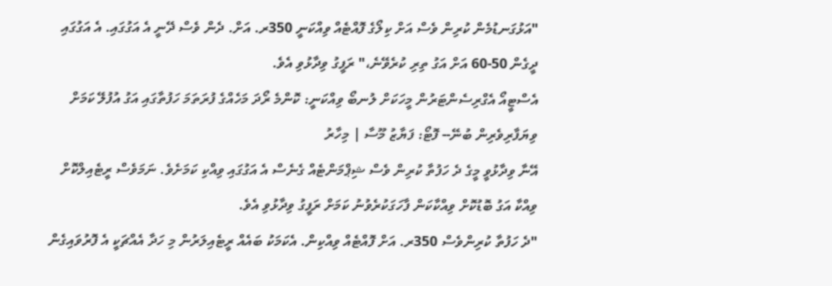"އަޅުގަނޑުމެން ކުރިން ވެސް އަށް ކިލޯގެ ފޮއްޓެއް ވިއްކަނީ 350ރ. އަށް. ދެން ވެސް ދޭނީ އެ އަގުގައި. އެ އަގުގައި ދީގެން 50-60 އަށް އަގު ތިރި ކުރެވޭނެ،" ރަފީގު ވިދާޅުވި އެވެ.
އެސްޓީއޯ އެގްރިސެންޓަރުން މީހަކަށް ލުނބޯ ވިއްކަނީ: ކޮންމެ ރޯދަ މަހެއްގެ ފުރަތަމަ ހަފުތާގައި އަގު އުފުލޭ ކަމަށް ވިޔަފާރިވެރިން ބުނޭ-- ފޮޓޯ: ފަޔާޒު މޫސާ | މިހާރު
އޭނާ ވިދާޅުވީ މީގެ ދެ ހަފުތާ ކުރިން ވެސް ޝިޕްމަންޓެއް ގެނެސް އެ އަގުގައި ވިއްކި ކަމަށެވެ. ނަމަވެސް ރީޓެއިލްކޮށް ވިއްކާ އަގު ބޮޑުކޮށް ވިއްކާކަން ފާހަގަކުރެވުނު ކަމަށް ރަފީގު ވިދާޅުވި އެވެ.
"ދެ ހަފުތާ ކުރިންވެސް 350ރ. އަށް ފޮއްޓެއް ވިއްކިން. އެކަމަކު ބައެއް ރީޓެއިލަރުން މި ހަދާ އެއްޗަކީ އެ ފޮރުވައިގެން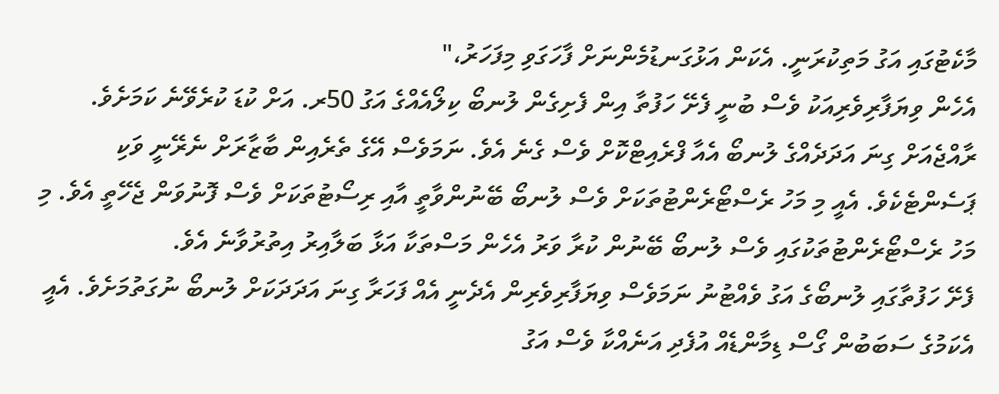މާކެޓުގައި އަގު މަތިކުރަނީ. އެކަން އަޅުގަނޑުމެންނަށް ފާހަގަވި މިފަހަރު،"
އެހެން ވިޔަފާރިވެރިއަކު ވެސް ބުނީ ފެށޭ ހަފުތާ އިން ފެށިގެން ލުނބޯ ކިލޯއެއްގެ އަގު 50ރ. އަށް ކުޑަ ކުރެވޭނެ ކަމަށެވެ.
ރާއްޖެއަށް ގިނަ އަދަދެއްގެ ލުނބޯ އެއާ ފްރެއިޓްކޮށް ވެސް ގެނެ އެވެ. ނަމަވެސް އޭގެ ތެރެއިން ބާޒާރަށް ނެރޭނީ ވަކި ޕަސެންޓެކެވެ. އެއީ މި މަހު ރެސްޓޯރެންޓުތަކަށް ވެސް ލުނބޯ ބޭނުންވާތީ އާއި ރިސޯޓުތަކަށް ވެސް ފޮނުވަން ޖެހޭތީ އެވެ. މި މަހު ރެސްޓޯރެންޓުތަކުގައި ވެސް ލުނބޯ ބޭނުން ކުރާ ވަރު އެހެން މަސްތަކާ އަޅާ ބަލާއިރު އިތުރުވާނެ އެވެ.
ފެށޭ ހަފުތާގައި ލުނބޯގެ އަގު ވެއްޓުނު ނަމަވެސް ވިޔަފާރިވެރިން އެދެނީ އެއް ފަހަރާ ގިނަ އަދަދަކަށް ލުނބޯ ނުގަތުމަށެވެ. އެއީ އެކަމުގެ ސަބަބުން ގޯސް ޑިމާންޑެއް އުފެދި އަނެއްކާ ވެސް އަގު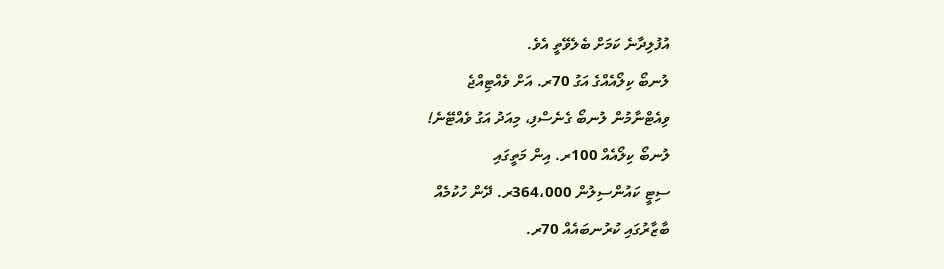އުފުލިދާނެ ކަމަށް ބެލެވޭތީ އެވެ.
ލުނބޯ ކިލޯއެއްގެ އަގު 70ރ. އަށް ވެއްޓިއްޖެ
ވިއެޓްނާމުން ލުނބޯ ގެނެސްފި، މިއަދު އަގު ވެއްޓޭނެ!
ލުނބޯ ކިލޯއެއް 100ރ. އިން މަތީގައި
ސިޓީ ކައުންސިލުން 364،000ރ. ދޭން ހުކުމެއް
ބާޒާރުގައި ކުރުނބައެއް 70ރ.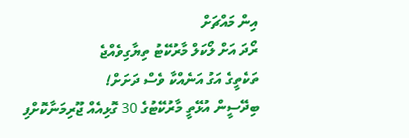އިން މައްޗަށް
ރޯދަ އަށް ލޯކަލް މާރުކޭޓު ތިޔާގިވެއްޖެ
ތަކެތީގެ އަގު އަނެއްކާ ވެސް ދަށަށް!
ބިދޭސީން އުޅޭތީ މާރުކޭޓުގެ 30 ގޮޅިއެއް ޖޫރިމަނާކޮށްފި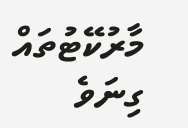މާރުކޭޓުތައް ގިނަވެ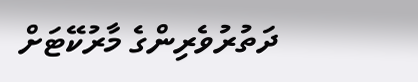ދަތުރުވެރިންގެ މާރުކޭޓަށް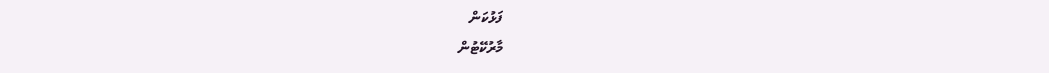ފަޅުކަން
މާރުކޭޓުން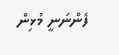ފެންނަނީ މުޅިން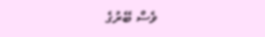ވެސް ބޭރުގެ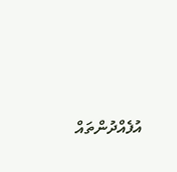އުފެއްދުންތައް